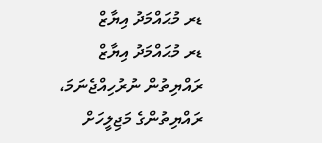ޑރ މުޙައްމަދު އިޔާޒް
ޑރ މުޙައްމަދު އިޔާޒް
ރައްޔިތުން ނުރުހިއްޖެނަމަ، ރައްޔިތުންގެ މަޖިލީހަށް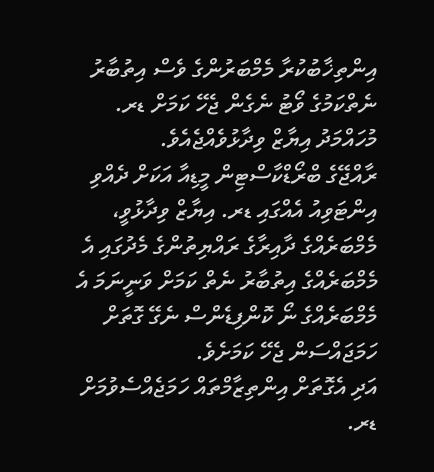އިންތިޚާބުކުރާ މެމްބަރުންގެ ވެސް އިތުބާރު ނެތްކަމުގެ ވޯޓު ނެގެން ޖެހޭ ކަމަށް ޑރ. މުހައްމަދު އިޔާޒް ވިދާޅުވެއްޖެއެވެ.
ރާއްޖޭގެ ބްރޯޑްކާސްޓިން މީޑިއާ އަކަށް ދެއްވި އިންޓަވިއު އެއްގައި ޑރ. އިޔާޒް ވިދާޅުވީ، މެމްބަރެއްގެ ދާއިރާގެ ރައްޔިތުންގެ މެދުގައި އެ މެމްބަރެއްގެ އިތުބާރު ނެތް ކަމަށް ވަނީނަމަ އެ މެމްބަރެއްގެ ނޯ ކޮންފިޑެންސް ނެގޭ ގޮތަށް ހަމަޖައްސަން ޖެހޭ ކަމަށެވެ.
އަދި އެގޮތަށް އިންތިޒާމްތައް ހަމަޖެއްސެވުމަށް ޑރ.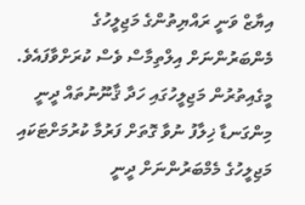އިޔާޒް ވަނީ ރައްޔިތުންގެ މަޖިލީހުގެ މެންބަރުންނަށް އިލްތިމާސް ވެސް ކުރަށްވާފައެވެ. މީގެއިތުރުން މަޖިލީހުގައި ހަދާ ޤާނޫނުތައް ދީނީ މިންގަނޑާ ޚިލާފު ނުވާ ގޮތަށް ފަރުމާ ކުރުމަށްޓަކައި މަޖިލީހުގެ މެމްބަރުންނަށް ދީނީ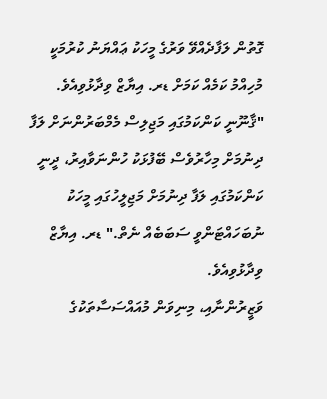ގޮތުން ލަފާދެއްވޭ ވަރުގެ މީހަކު ޢައްޔަނު ކުރުމަކީ މުހިއްމު ކަމެއް ކަމަށް ޑރ. އިޔާޒް ވިދާޅުވިއެވެ.
"ޤާނޫނީ ކަންކަމުގައި މަޖިލިސް މެމްބަރުންނަށް ލަފާ ދިނުމަށް މިހާރުވެސް ބޭފުޅަކު ހުންނަވާއިރު، ދީނީ ކަންކަމުގައި ލަފާ ދިނުމަށް މަޖިލީހުގައި މީހަކު ނުބަހައްޓަންވީ ސަބަބެއް ނެތް." ޑރ. އިޔާޒް ވިދާޅުވިއެވެ.
ވަޒީރުންނާއި، މިނިވަން މުއައްސަސާތަކުގެ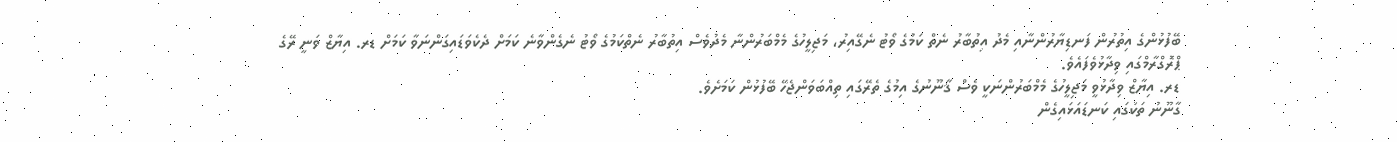ބޭފުޅުންގެ އިތުރުން ފަނޑިޔާރުންނާއި މެދު އިތުބާރު ނެތް ކަމުގެ ވޯޓު ނެގޭއިރު، މަޖިލީހުގެ މެމްބަރުންނާ މެދުވެސް އިތުބާރު ނެތްކަމުގެ ވޯޓު ނެގެންވާނެ ކަމަށް ދެކެވަޑައިގަންނަވާ ކަމަށް ޑރ. އިޔާޒް ވަނީ ރޭގެ ޕްރޮގްރާމްގައި ވިދާޅުވެފައެވެ.
ޑރ. އިޔާޒް ވިދާޅުވީ މަޖިލީހުގެ މެމްބަރުންނަކީ ވެސް ޤާނޫނުގެ އިމުގެ ތެރޭގައި ތިއްބަވަންޖެހޭ ބޭފުޅުން ކަމަށެވެ.
ގާނޫނު ތަކުގައި ކަނޑައަޅައިގެން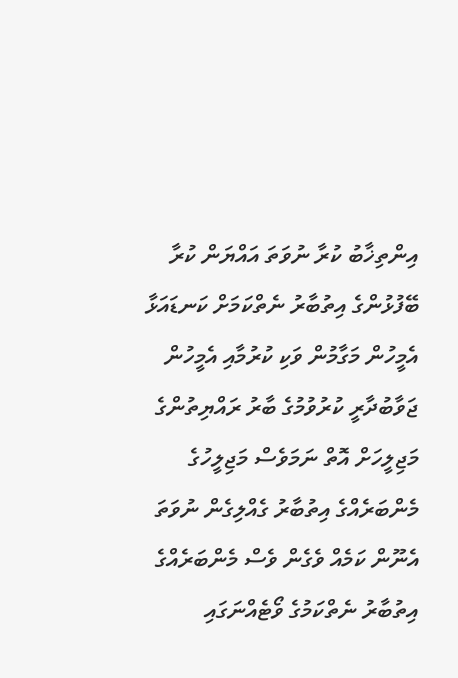އިންތިޚާބު ކުރާ ނުވަތަ އައްޔަން ކުރާ ބޭފުޅުންގެ އިތުބާރު ނެތްކަމަށް ކަނޑައަޅާ އެމީހުން މަގާމުން ވަކި ކުރުމާއި އެމީހުން ޖަވާބުދާރީ ކުރުވުމުގެ ބާރު ރައްޔިތުންގެ މަޖިލީހަށް އޮތް ނަމަވެސް މަޖިލީހުގެ މެންބަރެއްގެ އިތުބާރު ގެއްލިގެން ނުވަތަ އެނޫން ކަމެއް ވެގެން ވެސް މެންބަރެއްގެ އިތުބާރު ނެތްކަމުގެ ވޯޓެއްނަގައި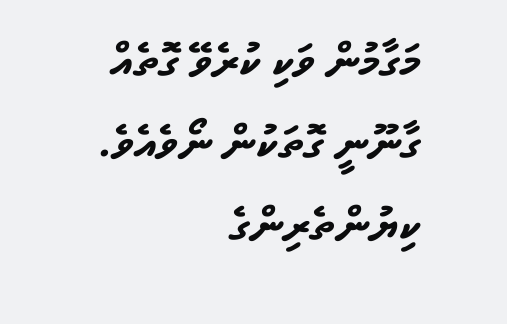މަގާމުން ވަކި ކުރެވޭ ގޮތެއް ގާނޫނީ ގޮތަކުން ނޯވެއެވެ.
ކިޔުންތެރިންގެ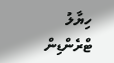ހިޔާލު
ޓްރެންޑިން